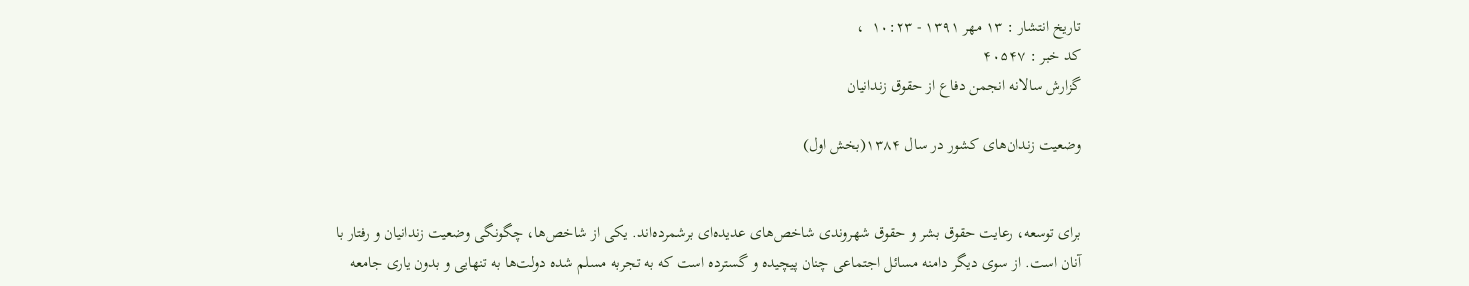تاریخ انتشار : ۱۳ مهر ۱۳۹۱ - ۱۰:۲۳  ،
کد خبر : ۴۰۵۴۷
گزارش سالانه انجمن دفاع از حقوق زندانیان

وضعیت زندان‌های کشور در سال ۱۳۸۴(بخش اول)


برای توسعه، رعایت حقوق بشر و حقوق شهروندی شاخص‌های عدیده‌ای برشمرده‌اند. یکی از شاخص‌ها، چگونگی وضعیت زندانیان و رفتار با آنان است. از سوی دیگر دامنه مسائل اجتماعی چنان پیچیده و گسترده است که به تجربه مسلم شده دولت‌ها به تنهایی و بدون یاری جامعه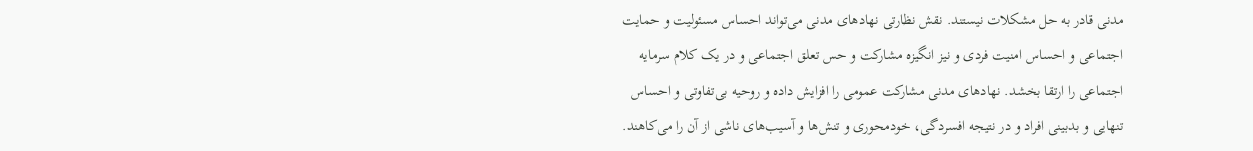مدنی قادر به حل مشکلات نیستند. نقش نظارتی نهادهای مدنی می‌تواند احساس مسئولیت و حمایت اجتماعی و احساس امنیت فردی و نیز انگیزه مشارکت و حس تعلق اجتماعی و در یک کلام سرمایه اجتماعی را ارتقا بخشد. نهادهای مدنی مشارکت عمومی ‌را افزایش داده و روحیه بی‌تفاوتی و احساس تنهایی و بدبینی افراد و در نتیجه افسردگی، خودمحوری و تنش‌ها و آسیب‌های ناشی از آن را می‌کاهند.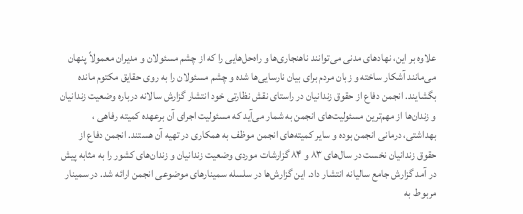علاوه بر این، نهادهای مدنی می‌توانند ناهنجاری‌ها و راه‌حل‌هایی را که از چشم مسئولان و مدیران معمولاً پنهان می‌مانند آشکار ساخته و زبان مردم برای بیان نارسایی‌ها شده و چشم مسئولان را به روی حقایق مکتوم مانده بگشایند. انجمن دفاع از حقوق زندانیان در راستای نقش نظارتی خود انتشار گزارش سالانه درباره وضعیت زندانیان و زندان‌ها از مهم‌ترین مسئولیت‌های انجمن به شمار می‌آید که مسئولیت اجرای آن برعهده کمیته رفاهی ، بهداشتی، درمانی انجمن بوده و سایر کمیته‌های انجمن موظف به همکاری در تهیه آن هستند. انجمن دفاع از حقوق زندانیان نخست در سال‌های ۸۳ و ۸۴ گزارشات موردی وضعیت زندانیان و زندان‌های کشور را به مثابه پیش در آمد گزارش جامع سالیانه انتشار داد. این گزارش‌ها در سلسله سمینارهای موضوعی انجمن ارائه شد. در سمینار مربوط به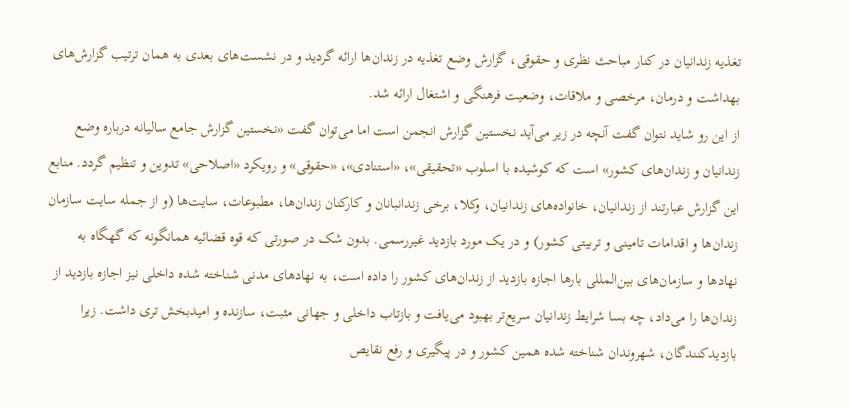تغذیه زندانیان در کنار مباحث نظری و حقوقی، گزارش وضع تغذیه در زندان‌ها ارائه گردید و در نشست‌های بعدی به همان ترتیب گزارش‌های بهداشت و درمان، مرخصی و ملاقات، وضعیت فرهنگی و اشتغال ارائه شد.
از این رو شاید نتوان گفت آنچه در زیر می‌آید نخستین گزارش انجمن است اما می‌توان گفت «نخستین گزارش جامع سالیانه درباره وضع زندانیان و زندان‌های کشور» است که کوشیده با اسلوب «تحقیقی»، «استنادی»، «حقوقی» و رویکرد «اصلاحی» تدوین و تنظیم گردد. منابع این گزارش عبارتند از زندانیان، خانواده‌های زندانیان، وکلا، برخی زندانبانان و کارکنان زندان‌ها، مطبوعات، سایت‌ها (و از جمله سایت سازمان زندان‌ها و اقدامات تامینی و تربیتی کشور) و در یک مورد بازدید غیررسمی. بدون شک در صورتی که قوه قضائیه همانگونه که گهگاه به نهادها و سازمان‌های بین‌المللی بارها اجازه بازدید از زندان‌های کشور را داده است، به نهادهای مدنی شناخته شده داخلی نیز اجازه بازدید از زندان‌ها را می‌داد، چه بسا شرایط زندانیان سریع‌تر بهبود می‌یافت و بازتاب داخلی و جهانی مثبت، سازنده و امیدبخش تری داشت. زیرا بازدیدکنندگان، شهروندان شناخته شده همین کشور و در پیگیری و رفع نقایص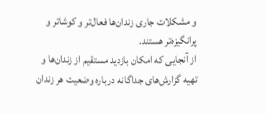و مشکلات جاری زندان‌ها فعال‌تر و کوشاتر و پرانگیزه‌تر هستند.
از آنجایی که امکان بازدید مستقیم از زندان‌ها و تهیه گزارش‌های جداگانه درباره وضعیت هر زندان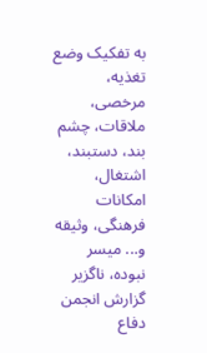به تفکیک وضع تغذیه، مرخصی، ملاقات، چشم بند، دستبند، اشتغال، امکانات فرهنگی، وثیقه و... میسر نبوده، ناگزیر گزارش انجمن دفاع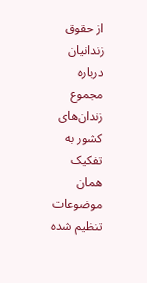از حقوق زندانیان درباره مجموع زندان‌های کشور به تفکیک همان موضوعات تنظیم شده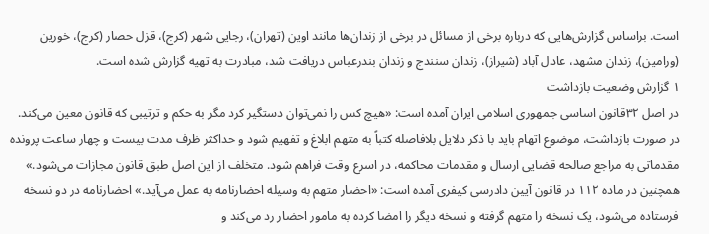است. براساس گزارش‌هایی که درباره برخی از مسائل در برخی از زندان‌ها مانند اوین (تهران)، رجایی شهر (کرج)، قزل حصار (کرج)، خورین (ورامین)، زندان مشهد، عادل آباد (شیراز)، زندان سنندج و زندان بندرعباس دریافت شد، مبادرت به تهیه گزارش شده است.
۱ گزارش وضعیت بازداشت
در اصل ۳۲قانون اساسی جمهوری اسلامی ‌ایران آمده است: «هیچ کس را نمی‌توان دستگیر کرد مگر به حکم و ترتیبی که قانون معین می‌کند. در صورت بازداشت، موضوع اتهام باید با ذکر دلایل بلافاصله کتباً به متهم ابلاغ و تفهیم شود و حداکثر ظرف مدت بیست و چهار ساعت پرونده مقدماتی به مراجع صالحه قضایی ارسال و مقدمات محاکمه، در اسرع وقت فراهم شود. متخلف از این اصل طبق قانون مجازات می‌شود.» همچنین در ماده ۱۱۲ در قانون آیین دادرسی کیفری آمده است: «احضار متهم به وسیله احضارنامه به عمل می‌آید.» احضارنامه در دو نسخه فرستاده می‌شود، یک نسخه را متهم گرفته و نسخه دیگر را امضا کرده به مامور احضار رد می‌کند و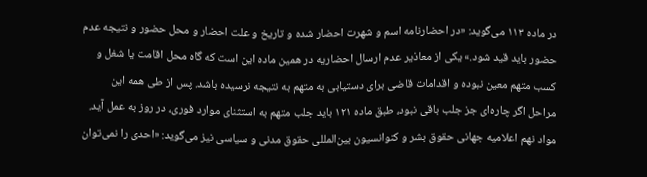در ماده ۱۱۳ می‌گوید: «در احضارنامه اسم و شهرت احضار شده و تاریخ و علت احضار و محل حضور و نتیجه عدم حضور باید قید شود.» یکی از معاذیر عدم ارسال احضاریه در همین ماده این است که گاه محل اقامت یا شغل و کسب متهم معین نبوده و اقدامات قاضی برای دستیابی به متهم به نتیجه نرسیده باشد. پس از طی همه این مراحل اگر چاره‌ای جز جلب باقی نبود، طبق ماده ۱۲۱ باید جلب متهم به استثنای موارد فوری، در روز به عمل آید. مواد نهم اعلامیه جهانی حقوق بشر و کنوانسیون بین‌المللی حقوق مدنی و سیاسی نیز می‌گوید: «احدی را نمی‌توان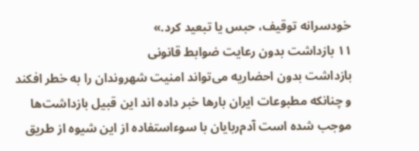خودسرانه توقیف، حبس یا تبعید کرد.»
۱۱ بازداشت بدون رعایت ضوابط قانونی
بازداشت بدون احضاریه می‌تواند امنیت شهروندان را به خطر افکند و چنانکه مطبوعات ایران بارها خبر داده اند این قبیل بازداشت‌ها موجب شده است آدم‌ربایان با سوءاستفاده از این شیوه از طریق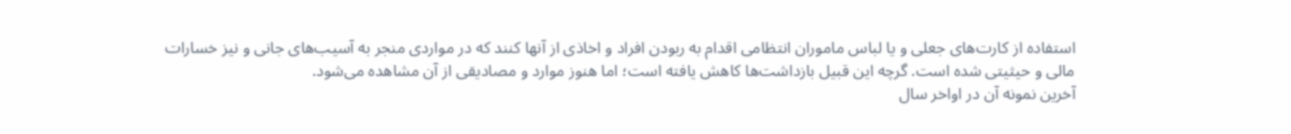استفاده از کارت‌های جعلی و یا لباس ماموران انتظامی‌ اقدام به ربودن افراد و اخاذی از آنها کنند که در مواردی منجر به آسیب‌های جانی و نیز خسارات مالی و حیثیتی شده است. گرچه این قبیل بازداشت‌ها کاهش یافته است؛ اما هنوز موارد و مصادیقی از آن مشاهده می‌شود.
آخرین نمونه آن در اواخر سال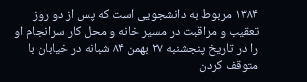۱۳۸۴ مربوط به دانشجویی است که پس از دو روز تعقیب و مراقبت در مسیر خانه و محل کار سرانجام او را در تاریخ پنجشنبه ۲۷ بهمن ۸۴ شبانه در خیابان با متوقف کردن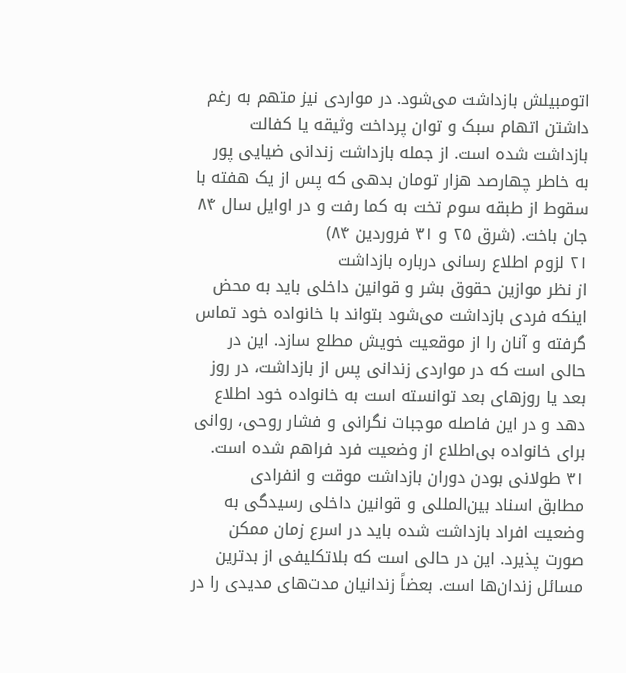اتومبیلش بازداشت می‌شود. در مواردی نیز متهم به رغم داشتن اتهام سبک و توان پرداخت وثیقه یا کفالت بازداشت شده است. از جمله بازداشت زندانی ضیایی پور به خاطر چهارصد هزار تومان بدهی که پس از یک هفته با سقوط از طبقه سوم تخت به کما رفت و در اوایل سال ۸۴ جان باخت. (شرق ۲۵ و ۳۱ فروردین ۸۴)
۲۱ لزوم اطلاع رسانی درباره بازداشت
از نظر موازین حقوق بشر و قوانین داخلی باید به محض اینکه فردی بازداشت می‌شود بتواند با خانواده خود تماس گرفته و آنان را از موقعیت خویش مطلع سازد. این در حالی است که در مواردی زندانی پس از بازداشت، در روز بعد یا روزهای بعد توانسته است به خانواده خود اطلاع دهد و در این فاصله موجبات نگرانی و فشار روحی، روانی برای خانواده بی‌اطلاع از وضعیت فرد فراهم شده است.
۳۱ طولانی بودن دوران بازداشت موقت و انفرادی
مطابق اسناد بین‌المللی و قوانین داخلی رسیدگی به وضعیت افراد بازداشت شده باید در اسرع زمان ممکن صورت پذیرد. این در حالی است که بلاتکلیفی از بدترین مسائل زندان‌ها است. بعضاً زندانیان مدت‌های مدیدی را در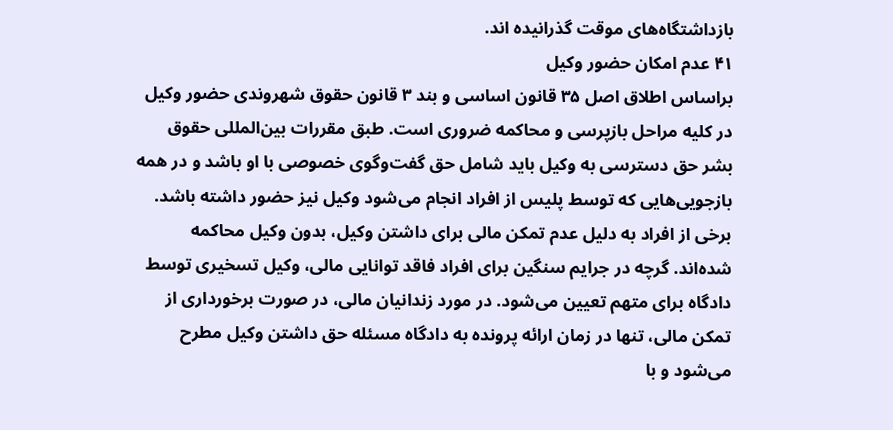بازداشتگاه‌های موقت گذرانیده اند.
۴۱ عدم امکان حضور وکیل
براساس اطلاق اصل ۳۵ قانون اساسی و بند ۳ قانون حقوق شهروندی حضور وکیل در کلیه مراحل بازپرسی و محاکمه ضروری است. طبق مقررات بین‌المللی حقوق بشر حق دسترسی به وکیل باید شامل حق گفت‌وگوی خصوصی با او باشد و در همه بازجویی‌هایی که توسط پلیس از افراد انجام می‌شود وکیل نیز حضور داشته باشد. برخی از افراد به دلیل عدم تمکن مالی برای داشتن وکیل، بدون وکیل محاکمه شده‌اند. گرچه در جرایم سنگین برای افراد فاقد توانایی مالی، وکیل تسخیری توسط دادگاه برای متهم تعیین می‌شود. در مورد زندانیان مالی، در صورت برخورداری از تمکن مالی، تنها در زمان ارائه پرونده به دادگاه مسئله حق داشتن وکیل مطرح می‌شود و با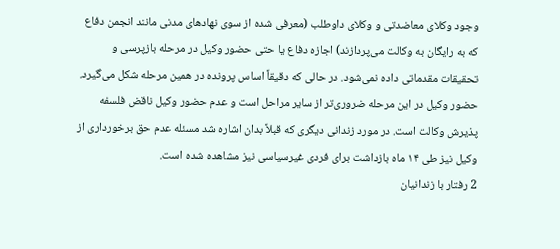وجود وکلای معاضدتی و وکلای داوطلب (معرفی شده از سوی نهادهای مدنی مانند انجمن دفاع که به رایگان به وکالت می‌پردازند) اجازه دفاع یا حتی حضور وکیل در مرحله بازپرسی و تحقیقات مقدماتی داده نمی‌شود. در حالی که دقیقاً اساس پرونده در همین مرحله شکل می‌گیرد. حضور وکیل در این مرحله ضروری‌تر از سایر مراحل است و عدم حضور وکیل ناقض فلسفه پذیرش وکالت است. در مورد زندانی دیگری که قبلاً بدان اشاره شد مسئله عدم حق برخورداری از وکیل نیز طی ۱۴ ماه بازداشت برای فردی غیرسیاسی نیز مشاهده شده است.
2 رفتار با زندانیان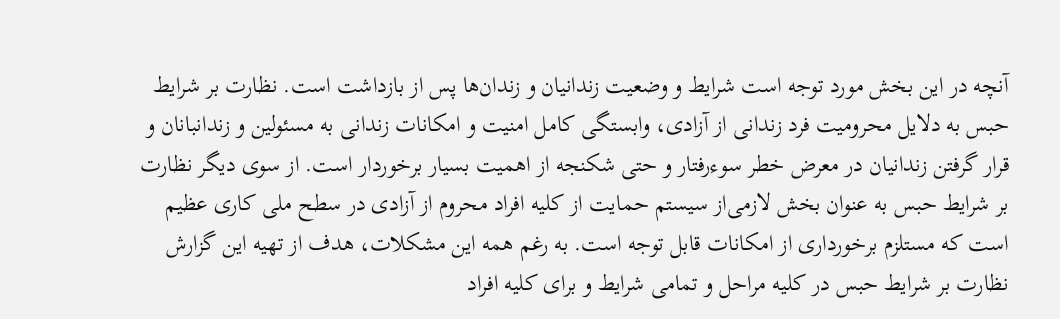آنچه در این بخش مورد توجه است شرایط و وضعیت زندانیان و زندان‌ها پس از بازداشت است. نظارت بر شرایط حبس به دلایل محرومیت فرد زندانی از آزادی، وابستگی کامل امنیت و امکانات زندانی به مسئولین و زندانبانان و قرار گرفتن زندانیان در معرض خطر سوءرفتار و حتی شکنجه از اهمیت بسیار برخوردار است. از سوی دیگر نظارت بر شرایط حبس به عنوان بخش لازمی‌از سیستم حمایت از کلیه افراد محروم از آزادی در سطح ملی کاری عظیم است که مستلزم برخورداری از امکانات قابل توجه است. به رغم همه این مشکلات، هدف از تهیه این گزارش نظارت بر شرایط حبس در کلیه مراحل و تمامی ‌شرایط و برای کلیه افراد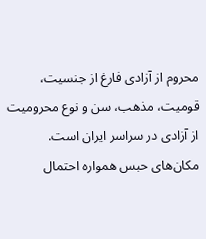محروم از آزادی فارغ از جنسیت، قومیت، مذهب، سن و نوع محرومیت از آزادی در سراسر ایران است. مکان‌های حبس همواره احتمال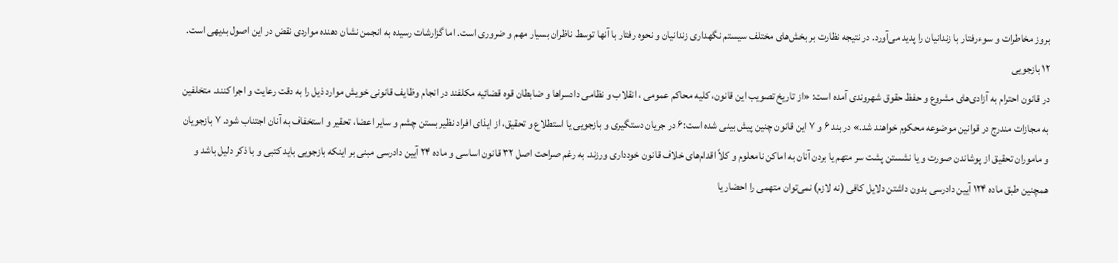بروز مخاطرات و سوءرفتار با زندانیان را پدید می‌آورد. در نتیجه نظارت بر بخش‌های مختلف سیستم نگهداری زندانیان و نحوه رفتار با آنها توسط ناظران بسیار مهم و ضروری است. اما گزارشات رسیده به انجمن نشان دهنده مواردی نقض در این اصول بدیهی است.
۱۲ بازجویی
در قانون احترام به آزادی‌های مشروع و حفظ حقوق شهروندی آمده است: «از تاریخ تصویب این قانون، کلیه محاکم عمومی ، انقلاب و نظامی ‌دادسراها و ضابطان قوه قضائیه مکلفند در انجام وظایف قانونی خویش موارد ذیل را به دقت رعایت و اجرا کنند. متخلفین به مجازات مندرج در قوانین موضوعه محکوم خواهند شد.» در بند ۶ و ۷ این قانون چنین پیش بینی شده است:۶ در جریان دستگیری و بازجویی یا استطلاع و تحقیق، از ایذای افراد نظیر بستن چشم و سایر اعضا، تحقیر و استخفاف به آنان اجتناب شود. ۷ بازجویان و ماموران تحقیق از پوشاندن صورت و یا نشستن پشت سر متهم یا بردن آنان به اماکن نامعلوم و کلاً اقدام‌های خلاف قانون خودداری ورزند. به رغم صراحت اصل ۳۲ قانون اساسی و ماده ۲۴ آیین دادرسی مبنی بر اینکه بازجویی باید کتبی و با ذکر دلیل باشد و همچنین طبق ماده ۱۲۴ آیین دادرسی بدون داشتن دلایل کافی (نه لازم) نمی‌توان متهمی ‌را احضار یا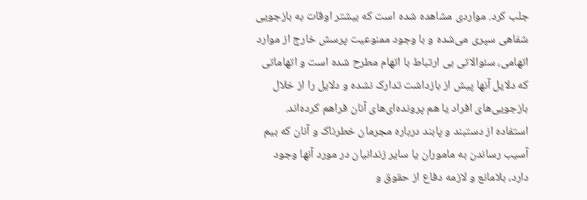جلب کرد. مواردی مشاهده شده است که بیشتر اوقات به بازجویی شفاهی سپری می‌شده و با وجود ممنوعیت پرسش خارج از موارد اتهامی، سئوالاتی بی ارتباط با اتهام مطرح شده است و اتهاماتی که دلایل آنها پیش از بازداشت تدارک نشده و دلایل را از خلال بازجویی‌های افراد یا هم پرونده‌ای‌های آنان فراهم کرده‌اند. استفاده از دستبند و پابند درباره مجرمان خطرناک و آنان که بیم آسیب رساندن به ماموران یا سایر زندانیان در مورد آنها وجود دارد، بلامانع و لازمه دفاع از حقوق و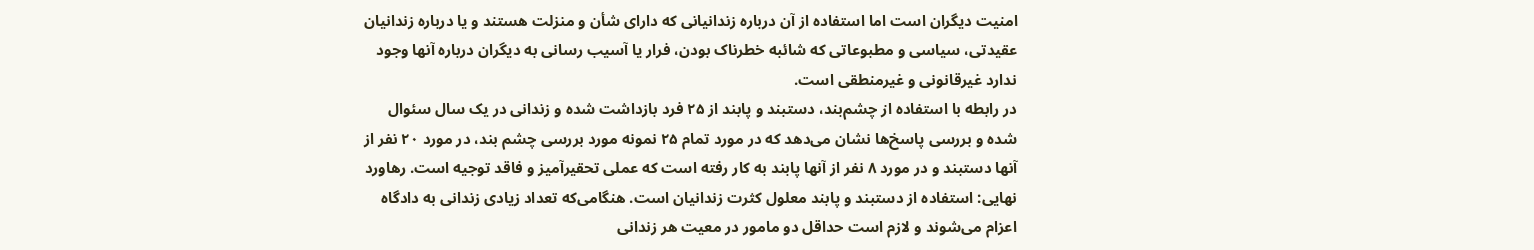امنیت دیگران است اما استفاده از آن درباره زندانیانی که دارای شأن و منزلت هستند و یا درباره زندانیان عقیدتی، سیاسی و مطبوعاتی که شائبه خطرناک بودن، فرار یا آسیب رسانی به دیگران درباره آنها وجود ندارد غیرقانونی و غیرمنطقی است.
در رابطه با استفاده از چشم‌بند، دستبند و پابند از ۲۵ فرد بازداشت شده و زندانی در یک سال سئوال شده و بررسی پاسخ‌ها نشان می‌دهد که در مورد تمام ۲۵ نمونه مورد بررسی چشم بند، در مورد ۲۰ نفر از آنها دستبند و در مورد ۸ نفر از آنها پابند به کار رفته است که عملی تحقیرآمیز و فاقد توجیه است. رهاورد نهایی: استفاده از دستبند و پابند معلول کثرت زندانیان است. هنگامی‌که تعداد زیادی زندانی به دادگاه اعزام می‌شوند و لازم است حداقل دو مامور در معیت هر زندانی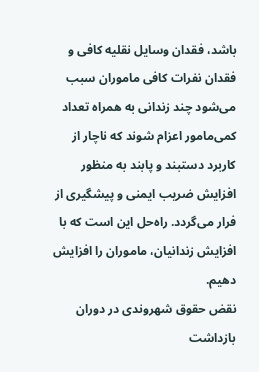باشد، فقدان وسایل نقلیه کافی و فقدان نفرات کافی ماموران سبب می‌شود چند زندانی به همراه تعداد کمی‌مامور اعزام شوند که ناچار از کاربرد دستبند و پابند به منظور افزایش ضریب ایمنی و پیشگیری از فرار می‌گردد. راه‌حل این است که با افزایش زندانیان، ماموران را افزایش دهیم.
نقض حقوق شهروندی در دوران بازداشت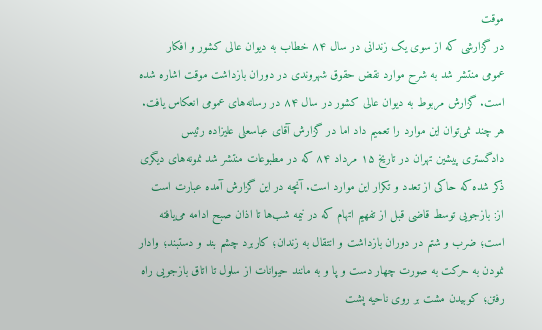موقت
در گزارشی که از سوی یک زندانی در سال ۸۴ خطاب به دیوان عالی کشور و افکار عمومی ‌منتشر شد به شرح موارد نقض حقوق شهروندی در دوران بازداشت موقت اشاره شده است. گزارش مربوط به دیوان عالی کشور در سال ۸۴ در رسانه‌های عمومی ‌انعکاس یافت. هر چند نمی‌توان این موارد را تعمیم داد اما در گزارش آقای عباسعلی علیزاده رئیس دادگستری پیشین تهران در تاریخ ۱۵ مرداد ۸۴ که در مطبوعات منتشر شد نمونه‌های دیگری ذکر شده که حاکی از تعدد و تکرار این موارد است. آنچه در این گزارش آمده عبارت است از: بازجویی توسط قاضی قبل از تفهیم اتهام که در نیمه شب‌ها تا اذان صبح ادامه می‌یافته است؛ ضرب و شتم در دوران بازداشت و انتقال به زندان؛ کاربرد چشم بند و دستبند؛ وادار نمودن به حرکت به صورت چهار دست و پا و به مانند حیوانات از سلول تا اتاق بازجویی راه رفتن؛ کوبیدن مشت بر روی ناحیه پشت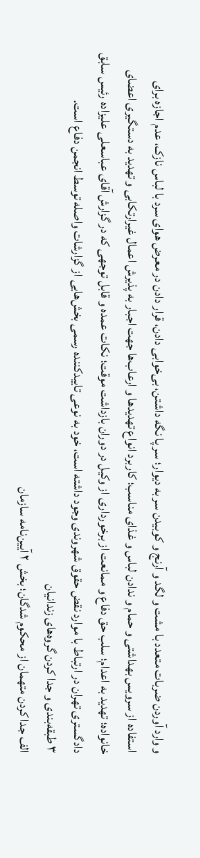و وارد آوردن ضربات متعدد با مشت و لگد و آرنج و کوبیدن سر به دیوار؛ سر پا نگه داشتن، بی‌خوابی دادن، قرار دادن در معرض هوای سرد با لباس نازک، عدم اجازه برای استفاده از سرویس بهداشتی و حمام و ندادن لباس و غذای مناسب؛ کاربرد انواع تهدید‌ها و ارعاب‌ها جهت اجبار به پذیرش اعمال غیرارتکابی و تهدید به دستگیری اعضای خانواده؛ تهدید به اعدام؛ سلب حق دفاع و ممانعت از برخورداری از وکیل در دوران بازداشت موقت؛ نکات عمده و قابل توجهی که در گزارش آقای عباسعلی علیزاده رئیس سابق دادگستری تهران در ارتباط با موارد نقض حقوق شهروندی وجود داشته است، خود به نوعی تاییدکننده رسمی ‌بخش‌هایی از گزارشات واصله توسط انجمن دفاع است.
۳ طبقه‌بندی و جدا کردن گروه‌های زندانیان
الف جدا کردن متهمان از محکوم شدگان؛ بخش ۲ آیین‌نامه سازمان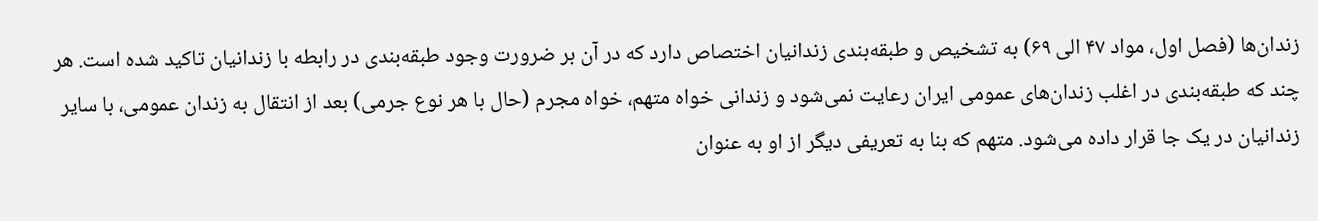زندان‌ها (فصل اول، مواد ۴۷ الی ۶۹) به تشخیص و طبقه‌بندی زندانیان اختصاص دارد که در آن بر ضرورت وجود طبقه‌بندی در رابطه با زندانیان تاکید شده است. هر چند که طبقه‌بندی در اغلب زندان‌های عمومی ‌ایران رعایت نمی‌شود و زندانی خواه متهم، خواه مجرم (حال با هر نوع جرمی) بعد از انتقال به زندان عمومی، با سایر زندانیان در یک جا قرار داده می‌شود. متهم که بنا به تعریفی دیگر از او به عنوان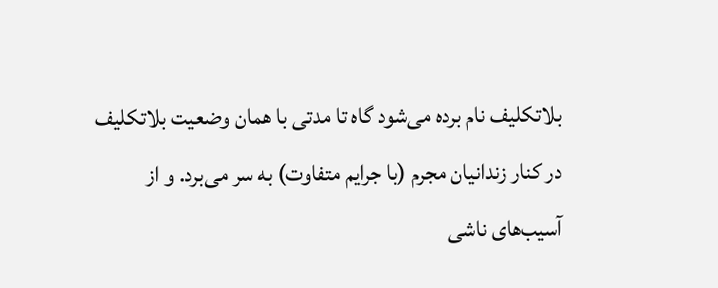بلاتکلیف نام برده می‌شود گاه تا مدتی با همان وضعیت بلاتکلیف در کنار زندانیان مجرم (با جرایم متفاوت) به سر می‌برد. و از آسیب‌های ناشی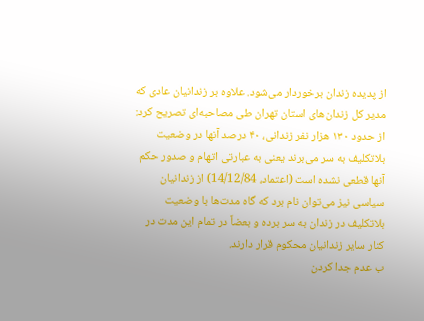از پدیده زندان برخوردار می‌شود. علاوه بر زندانیان عادی که مدیر کل زندان‌های استان تهران طی مصاحبه‌ای تصریح کرد: از حدود ۱۳۰ هزار نفر زندانی، ۴۰ درصد آنها در وضعیت بلاتکلیف به سر می‌برند یعنی به عبارتی اتهام و صدور حکم آنها قطعی نشده است (اعتماد، 14/12/84) از زندانیان سیاسی نیز می‌توان نام برد که گاه مدت‌ها با وضعیت بلاتکلیف در زندان به سر برده و بعضاً در تمام این مدت در کنار سایر زندانیان محکوم قرار دارند.
ب عدم جدا کردن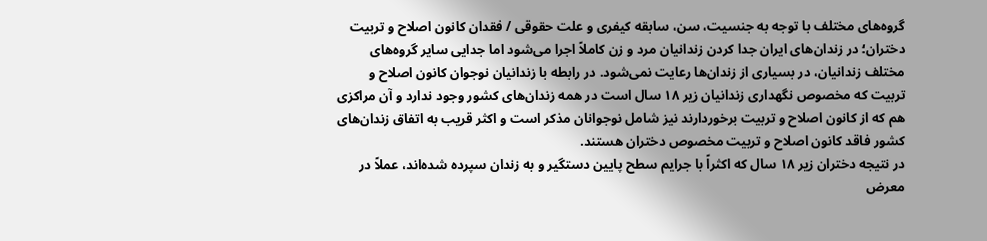گروه‌های مختلف با توجه به جنسیت، سن، سابقه کیفری و علت حقوقی / فقدان کانون اصلاح و تربیت دختران؛ در زندان‌های ایران جدا کردن زندانیان مرد و زن کاملاً اجرا می‌شود اما جدایی سایر گروه‌های مختلف زندانیان، در بسیاری از زندان‌ها رعایت نمی‌شود. در رابطه با زندانیان نوجوان کانون اصلاح و تربیت که مخصوص نگهداری زندانیان زیر ۱۸ سال است در همه زندان‌های کشور وجود ندارد و آن مراکزی هم که از کانون اصلاح و تربیت برخوردارند نیز شامل نوجوانان مذکر است و اکثر قریب به اتفاق زندان‌های کشور فاقد کانون اصلاح و تربیت مخصوص دختران هستند.
در نتیجه دختران زیر ۱۸ سال که اکثراً با جرایم سطح پایین دستگیر و به زندان سپرده شده‌اند، عملاً در معرض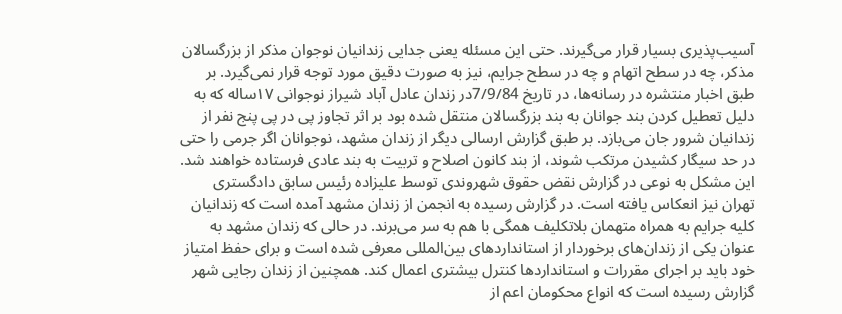آسیب‌پذیری بسیار قرار می‌گیرند. حتی این مسئله یعنی جدایی زندانیان نوجوان مذکر از بزرگسالان مذکر، چه در سطح اتهام و چه در سطح جرایم، نیز به صورت دقیق مورد توجه قرار نمی‌گیرد. بر طبق اخبار منتشره در رسانه‌ها، در تاریخ 7/9/84در زندان عادل آباد شیراز نوجوانی ۱۷ساله که به دلیل تعطیل کردن بند جوانان به بند بزرگسالان منتقل شده بود بر اثر تجاوز پی ‌در پی پنج نفر از زندانیان شرور جان می‌بازد. بر طبق گزارش ارسالی دیگر از زندان مشهد، نوجوانان اگر جرمی ‌را حتی در حد سیگار کشیدن مرتکب شوند، از بند کانون اصلاح و تربیت به بند عادی فرستاده خواهند شد.
این مشکل به نوعی در گزارش نقض حقوق شهروندی توسط علیزاده رئیس سابق دادگستری تهران نیز انعکاس یافته است. در گزارش رسیده به انجمن از زندان مشهد آمده است که زندانیان کلیه جرایم به همراه متهمان بلاتکلیف همگی با هم به سر می‌برند. در حالی که زندان مشهد به عنوان یکی از زندان‌های برخوردار از استانداردهای بین‌المللی معرفی شده است و برای حفظ امتیاز خود باید بر اجرای مقررات و استانداردها کنترل بیشتری اعمال کند. همچنین از زندان رجایی شهر گزارش رسیده است که انواع محکومان اعم از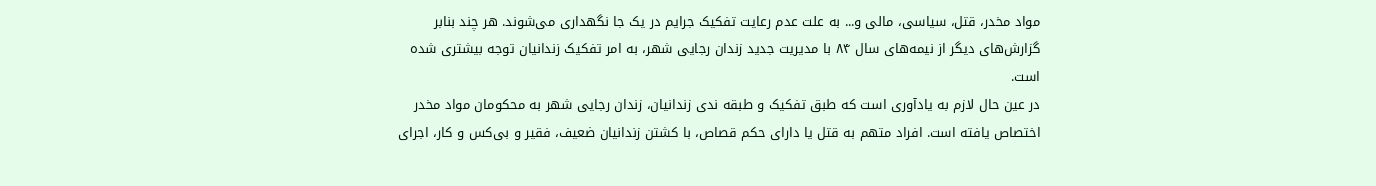مواد مخدر، قتل، سیاسی، مالی و... به علت عدم رعایت تفکیک جرایم در یک جا نگهداری می‌شوند. هر چند بنابر گزارش‌های دیگر از نیمه‌های سال ۸۴ با مدیریت جدید زندان رجایی شهر، به امر تفکیک زندانیان توجه بیشتری شده است.
در عین حال لازم به یادآوری است که طبق تفکیک و طبقه ‌ندی زندانیان، زندان رجایی شهر به محکومان مواد مخدر اختصاص یافته است. افراد متهم به قتل یا دارای حکم قصاص، با کشتن زندانیان ضعیف، فقیر و بی‌کس و کار، اجرای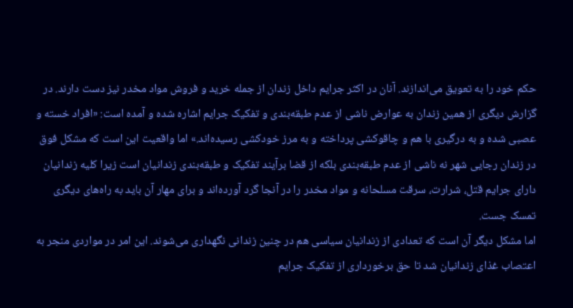حکم خود را به تعویق می‌اندازند. آنان در اکثر جرایم داخل زندان از جمله خرید و فروش مواد مخدر نیز دست دارند. در گزارش دیگری از همین زندان به عوارض ناشی از عدم طبقه‌بندی و تفکیک جرایم اشاره شده و آمده است: «افراد خسته و عصبی شده و به درگیری با هم و چاقوکشی پرداخته و به مرز خودکشی رسیده‌اند.» اما واقعیت این است که مشکل فوق در زندان رجایی شهر نه ناشی از عدم طبقه‌بندی بلکه از قضا برآیند تفکیک و طبقه‌بندی زندانیان است زیرا کلیه زندانیان دارای جرایم قتل، شرارت، سرقت مسلحانه و مواد مخدر را در آنجا گرد آورده‌اند و برای مهار آن باید به راه‌های دیگری تمسک جست.
اما مشکل دیگر آن است که تعدادی از زندانیان سیاسی هم در چنین زندانی نگهداری می‌شوند. این امر در مواردی منجر به اعتصاب غذای زندانیان شد تا حق برخورداری از تفکیک جرایم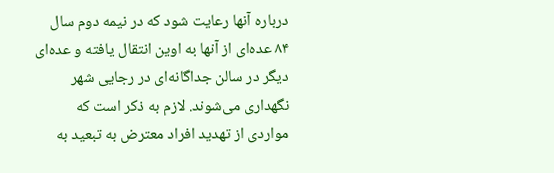درباره آنها رعایت شود که در نیمه دوم سال ۸۴ عده‌ای از آنها به اوین انتقال یافته و عده‌ای دیگر در سالن جداگانه‌ای در رجایی شهر نگهداری می‌شوند. لازم به ذکر است که مواردی از تهدید افراد معترض به تبعید به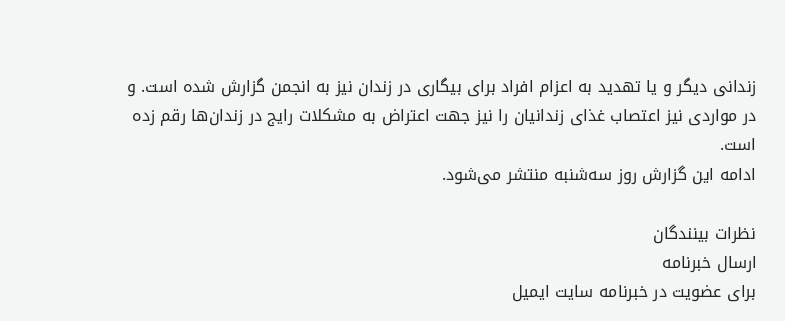زندانی دیگر و یا تهدید به اعزام افراد برای بیگاری در زندان نیز به انجمن گزارش شده است. و در مواردی نیز اعتصاب غذای زندانیان را نیز جهت اعتراض به مشکلات رایج در زندان‌ها رقم زده است.
ادامه این گزارش روز سه‌شنبه منتشر می‌شود.

نظرات بینندگان
ارسال خبرنامه
برای عضویت در خبرنامه سایت ایمیل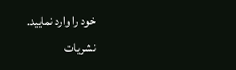خود را وارد نمایید.
نشریات